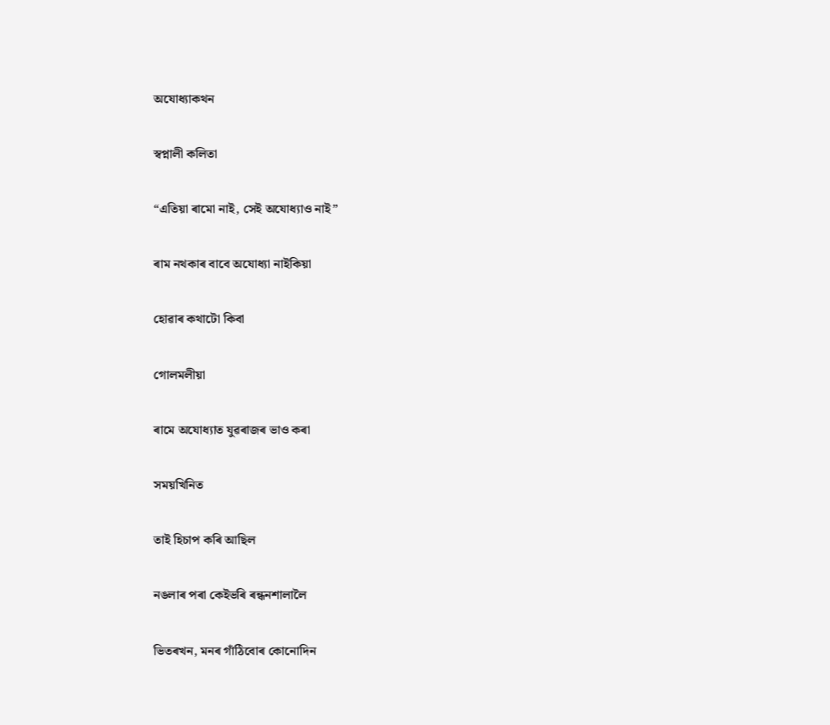অযোধ্যাকথন

স্বপ্নালী কলিতা

“এতিয়া ৰামো নাই, সেই অযোধ্যাও নাই”

ৰাম নথকাৰ বাবে অযোধ্যা নাইকিয়া

হোৱাৰ কথাটো কিবা

গোলমলীয়া

ৰামে অযোধ্যাত যুৱৰাজৰ ভাও কৰা

সময়খিনিত

তাই হিচাপ কৰি আছিল

নঙলাৰ পৰা কেইভৰি ৰন্ধনশালালৈ

ভিতৰখন, মনৰ গাঁঠিবোৰ কোনোদিন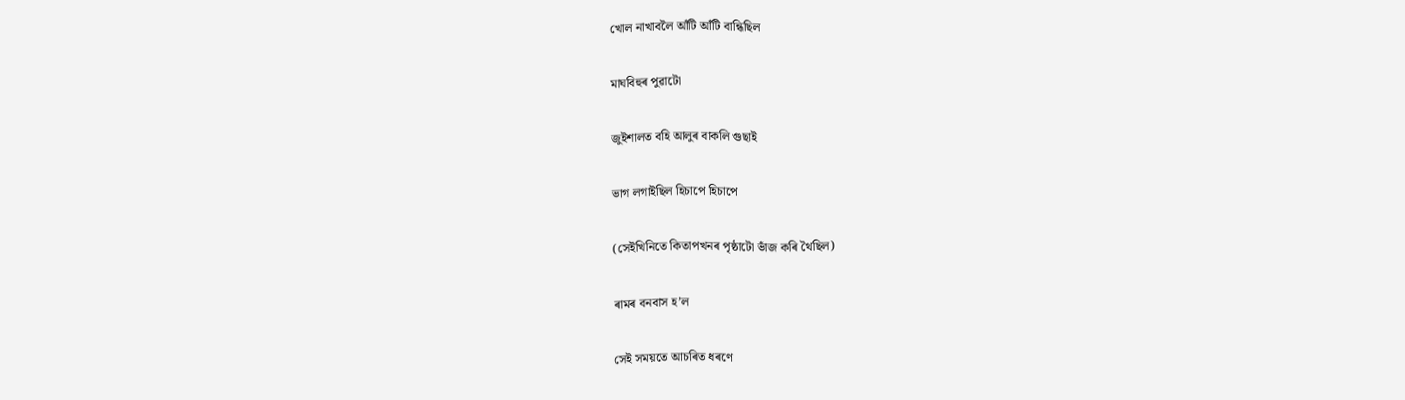খোল নাখাবলৈ আঁটি আঁটি বান্ধিছিল

মাঘবিহুৰ পুৱাটো

জুইশালত বহি আলুৰ বাকলি গুছাই

ভাগ লগাইছিল হিচাপে হিচাপে

(সেইখিনিতে কিতাপখনৰ পৃষ্ঠাটো ভাঁজ কৰি থৈছিল)

ৰামৰ বনবাস হ’ল

সেই সময়তে আচৰিত ধৰণে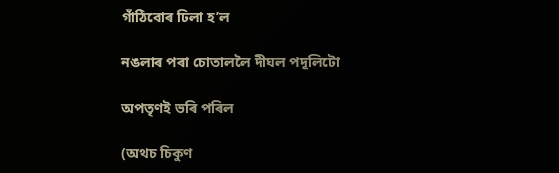গাঁঠিবোৰ ঢিলা হ’ল

নঙলাৰ পৰা চোতাললৈ দীঘল পদূলিটো

অপতৃণই ভৰি পৰিল

(অথচ চিকুণ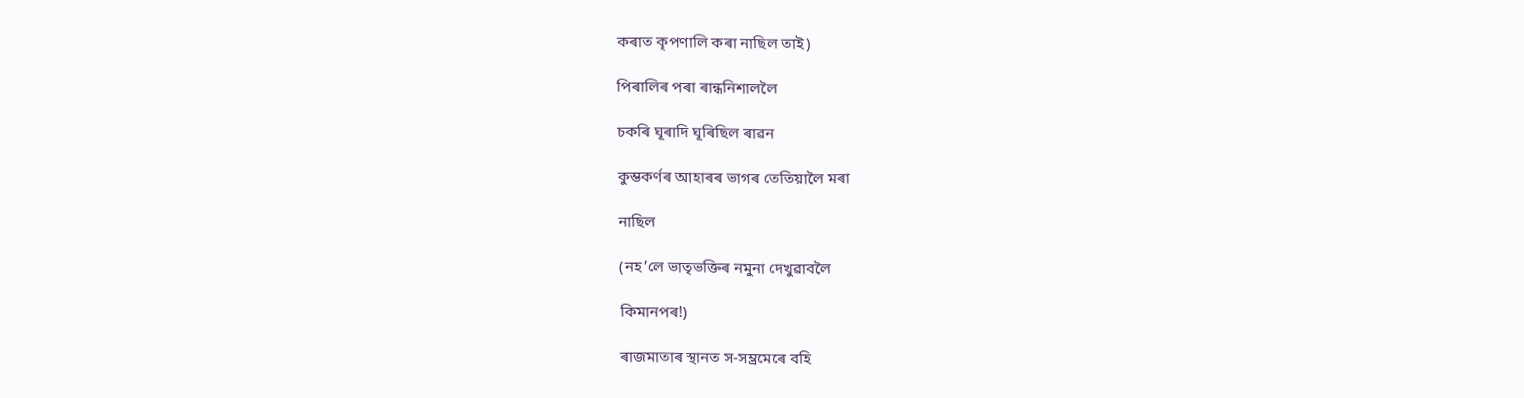কৰাত কৃপণালি কৰা নাছিল তাই)

পিৰালিৰ পৰা ৰান্ধনিশাললৈ

চকৰি ঘূৰাদি ঘূৰিছিল ৰাৱন

কুম্ভকৰ্ণৰ আহাৰৰ ভাগৰ তেতিয়ালৈ মৰা

নাছিল

(নহ’লে ভাতৃভক্তিৰ নমুনা দেখুৱাবলৈ

কিমানপৰ!)

ৰাজমাতাৰ স্থানত স-সম্ভ্ৰমেৰে বহি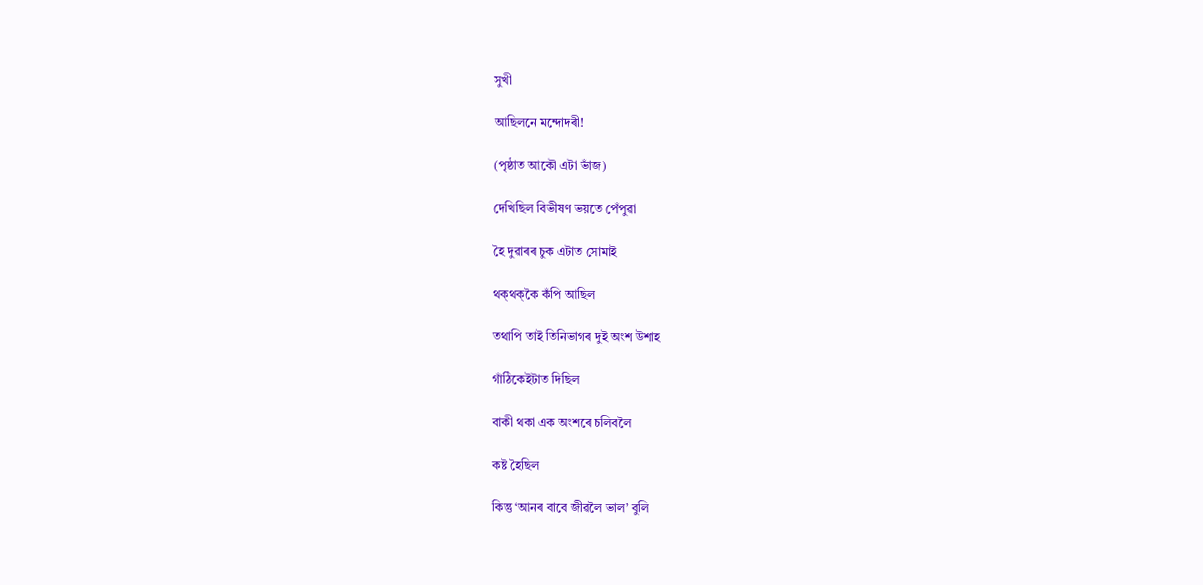সুখী

আছিলনে মন্দোদৰী!

(পৃষ্ঠাত আকৌ এটা ভাঁজ)

দেখিছিল বিভীষণ ভয়তে পেঁপুৱা

হৈ দুৱাৰৰ চুক এটাত সোমাই

থক্‌থক্‌কৈ কঁপি আছিল

তথাপি তাই তিনিভাগৰ দুই অংশ উশাহ

গাঁঠিকেইটাত দিছিল

বাকী থকা এক অংশৰে চলিবলৈ

কষ্ট হৈছিল

কিন্তু ‘আনৰ বাবে জীৱলৈ ভাল’ বুলি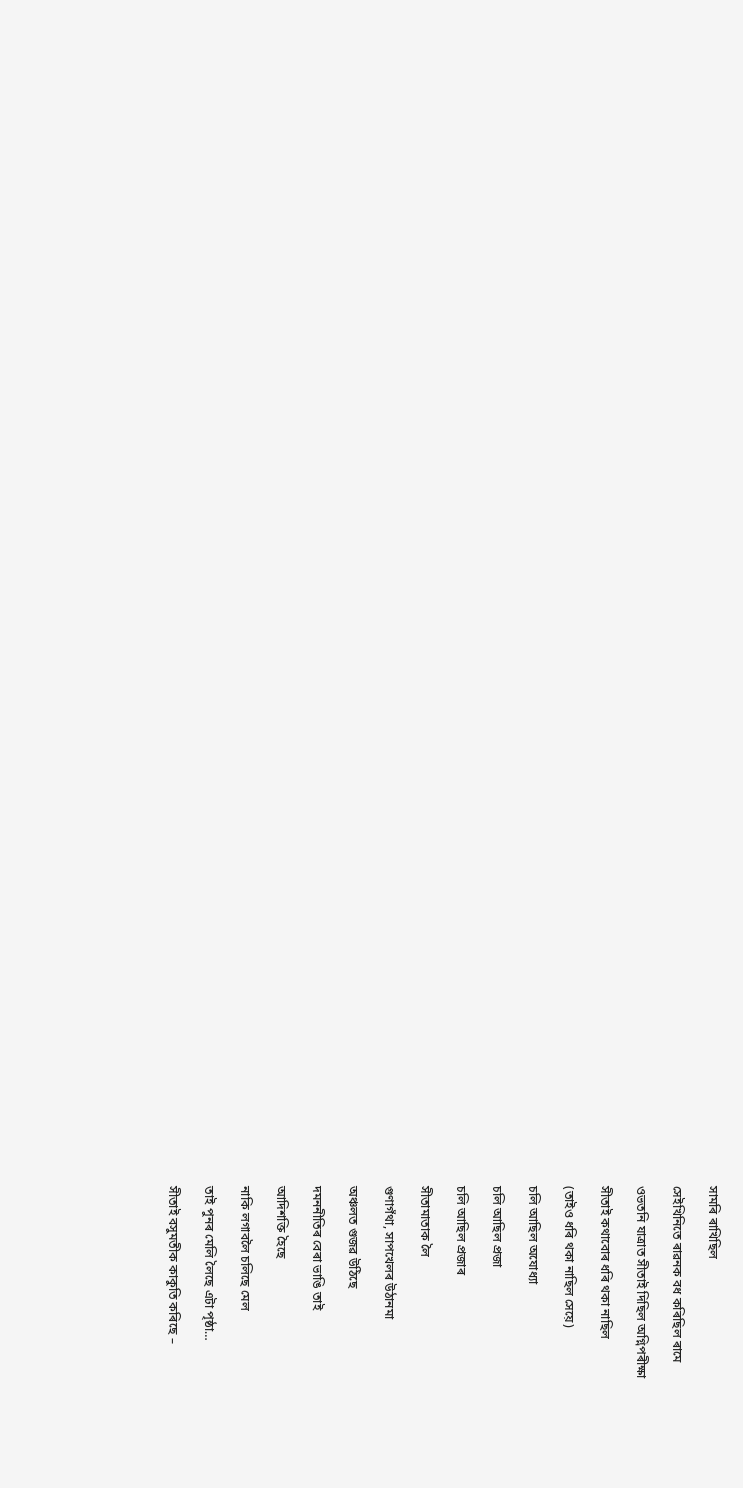সামৰি ৰাখিছিল

সেইখিনিতে ৰাৱনক বধ কৰিছিল ৰামে

ওভতনি যাত্ৰাত সীতাই দিছিল অগ্নিপৰীক্ষা

সীতাই কথাবোৰ ধৰি থকা নাছিল

(তাইও ধৰি থকা নাছিল সেয়ে)

চলি আছিল অযোধ্যা

চলি আছিল প্ৰজা

চলি আছিল প্ৰজাৰ

সীতামাতাক লৈ

গুণাগঁথা, সাপখেলৰ উঠানমা

অঞ্চলত গুজৱ উঠিছে

দমননীতিৰ বেৰা ভাঙি তাই

আদিশক্তি হৈছে

নাকি লগাবলৈ চলিছে মেল

তাই পুনৰ মেলি লৈছে এটা পৃষ্ঠা…

সীতাই বসুমতীক কাকুতি কৰিছে –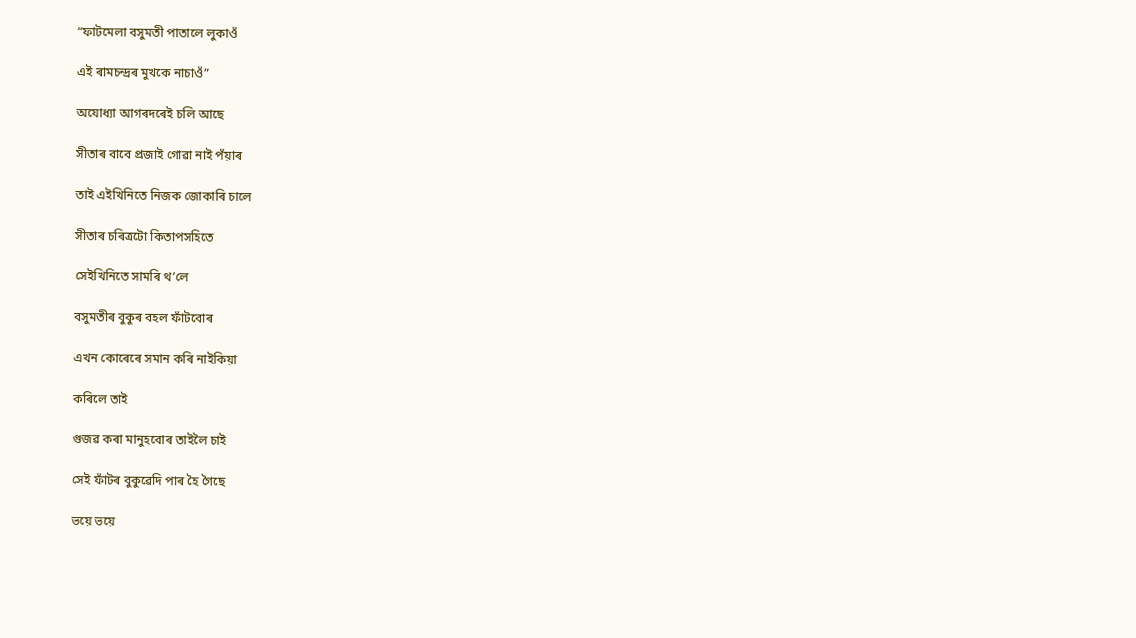“ফাটমেলা বসুমতী পাতালে লুকাওঁ

এই ৰামচন্দ্ৰৰ মুখকে নাচাওঁ”

অযোধ্যা আগৰদৰেই চলি আছে

সীতাৰ বাবে প্ৰজাই গোৱা নাই পঁয়াৰ

তাই এইখিনিতে নিজক জোকাৰি চালে

সীতাৰ চৰিত্ৰটো কিতাপসহিতে

সেইখিনিতে সামৰি থ’লে

বসুমতীৰ বুকুৰ বহল ফাঁটবোৰ

এখন কোৰেৰে সমান কৰি নাইকিয়া

কৰিলে তাই

গুজৱ কৰা মানুহবোৰ তাইলৈ চাই

সেই ফাঁটৰ বুকুৱেদি পাৰ হৈ গৈছে

ভয়ে ভয়ে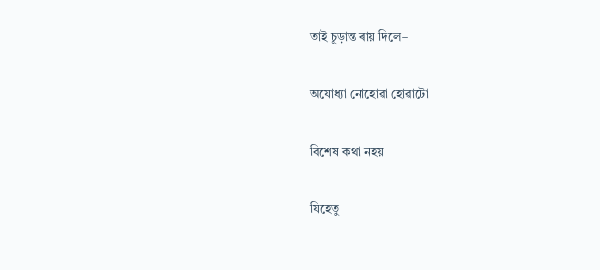তাই চূড়ান্ত ৰায় দিলে–

অযোধ্যা নোহোৱা হোৱাটো

বিশেষ কথা নহয়

যিহেতু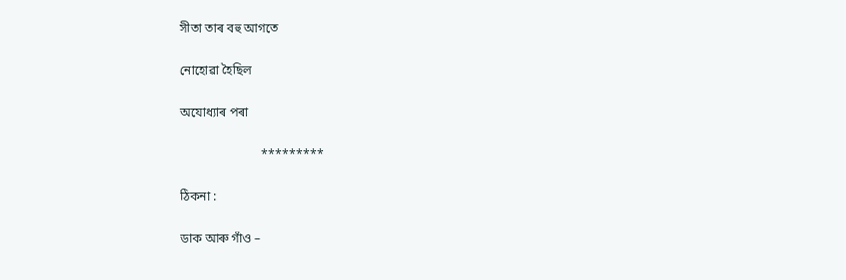সীতা তাৰ বহু আগতে

নোহোৱা হৈছিল

অযোধ্যাৰ পৰা

                          *********

ঠিকনা :

ডাক আৰু গাঁও –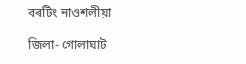বৰটিং নাওশলীয়া

জিলা- গোলাঘাট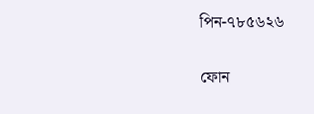পিন-৭৮৫৬২৬

ফোন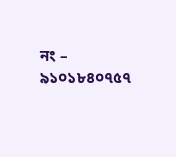নং – ৯১০১৮৪০৭৫৭